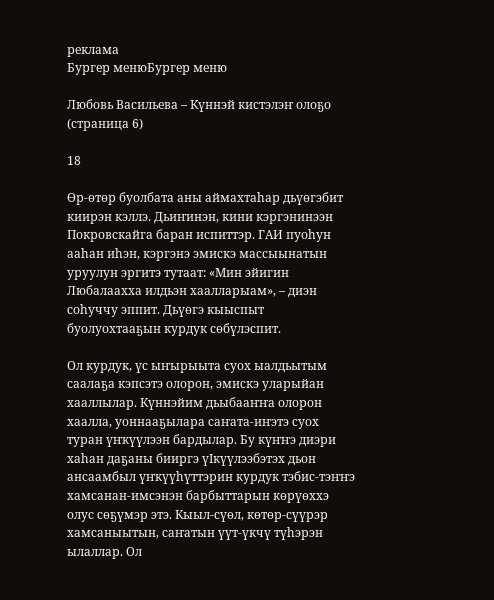реклама
Бургер менюБургер меню

Любовь Васильева – Күннэй кистэлэҥ олоҕо (страница 6)

18

Өр-өтөр буолбата аны аймахтаһар дьүөгэбит киирэн кэллэ. Дьиҥинэн, кини кэргэнинээн Покровскайга баран испиттэр. ГАИ пуоһун ааһан иһэн, кэргэнэ эмискэ массыынатын уруулун эргитэ тутаат: «Мин эйигин Любалаахха илдьэн хаалларыам», – диэн соһуччу эппит. Дьүөгэ кыыспыт буолуохтааҕын курдук сөбүлэспит.

Ол курдук, үс ыҥырыыта суох ыалдьытым саалаҕа кэпсэтэ олорон, эмискэ уларыйан хааллылар. Күннэйим дьыбааҥҥа олорон хаалла, уоннааҕылара саҥата-иҥэтэ суох туран үҥкүүлээн бардылар. Бу күҥҥэ диэри хаһан даҕаны бииргэ үІкүүлээбэтэх дьон ансаамбыл үҥкүүһүттэрин курдук тэбис-тэҥҥэ хамсанан-имсэнэн барбыттарын көрүөххэ олус сөҕүмэр этэ. Кыыл-сүөл, көтөр-сүүрэр хамсаныытын, саҥатын үүт-үкчү түһэрэн ылаллар. Ол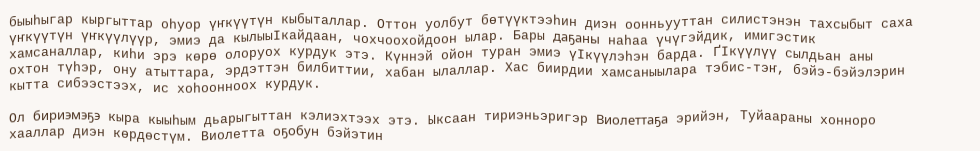быыһыгар кыргыттар оһуор үҥкүүтүн кыбыталлар. Оттон уолбут бөтүүктээһин диэн оонньууттан силистэнэн тахсыбыт саха үҥкүүтүн үҥкүүлүүр, эмиэ да кылыыІкайдаан, чохчоохойдоон ылар. Бары даҕаны наһаа үчүгэйдик, имигэстик хамсаналлар, киһи эрэ көрө олоруох курдук этэ. Күннэй ойон туран эмиэ үІкүүлэһэн барда. ҐІкүүлүү сылдьан аны охтон түһэр, ону атыттара, эрдэттэн билбиттии, хабан ылаллар. Хас биирдии хамсаныылара тэбис-тэҥ, бэйэ-бэйэлэрин кытта сибээстээх, ис хоһоонноох курдук.

Ол бириэмэҕэ кыра кыыһым дьарыгыттан кэлиэхтээх этэ. Ыксаан тириэньэригэр Виолеттаҕа эрийэн, Туйаараны хонноро хааллар диэн көрдөстүм. Виолетта оҕобун бэйэтин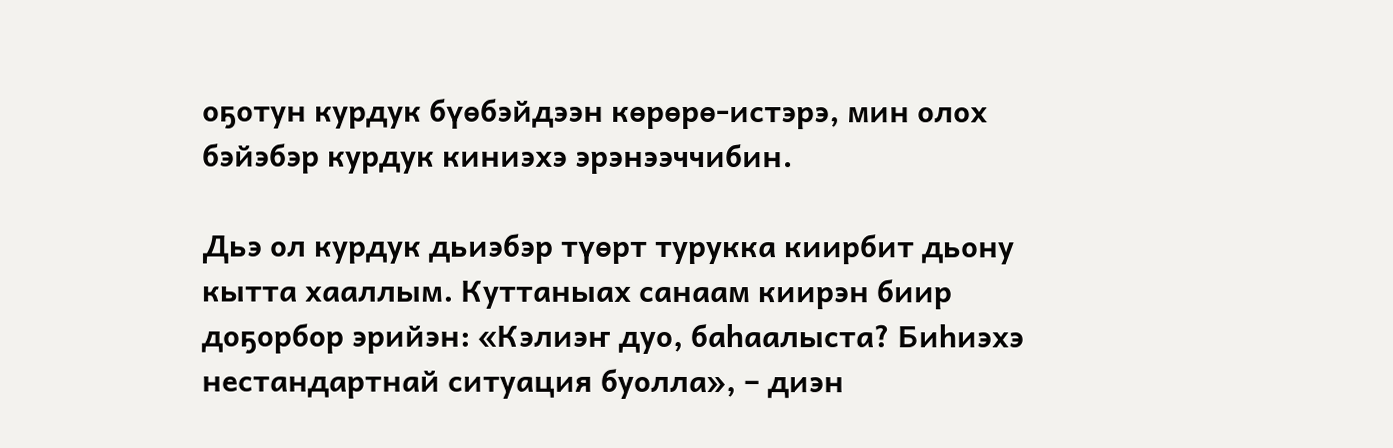оҕотун курдук бүөбэйдээн көрөрө-истэрэ, мин олох бэйэбэр курдук киниэхэ эрэнээччибин.

Дьэ ол курдук дьиэбэр түөрт турукка киирбит дьону кытта хааллым. Куттаныах санаам киирэн биир доҕорбор эрийэн: «Кэлиэҥ дуо, баһаалыста? Биһиэхэ нестандартнай ситуация буолла», – диэн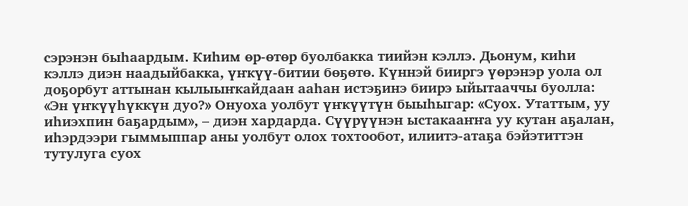сэрэнэн быһаардым. Киһим өр-өтөр буолбакка тиийэн кэллэ. Дьонум, киһи кэллэ диэн наадыйбакка, үҥкүү-битии бөҕөтө. Күннэй бииргэ үөрэнэр уола ол доҕорбут аттынан кылыыҥкайдаан ааһан истэҕинэ биирэ ыйытааччы буолла: «Эн үҥкүүһүккүн дуо?» Онуоха уолбут үҥкүүтүн быыһыгар: «Суох. Утаттым, уу иһиэхпин баҕардым», – диэн хардарда. Сүүрүүнэн ыстакааҥҥа уу кутан аҕалан, иһэрдээри гыммыппар аны уолбут олох тохтообот, илиитэ-атаҕа бэйэтиттэн тутулуга суох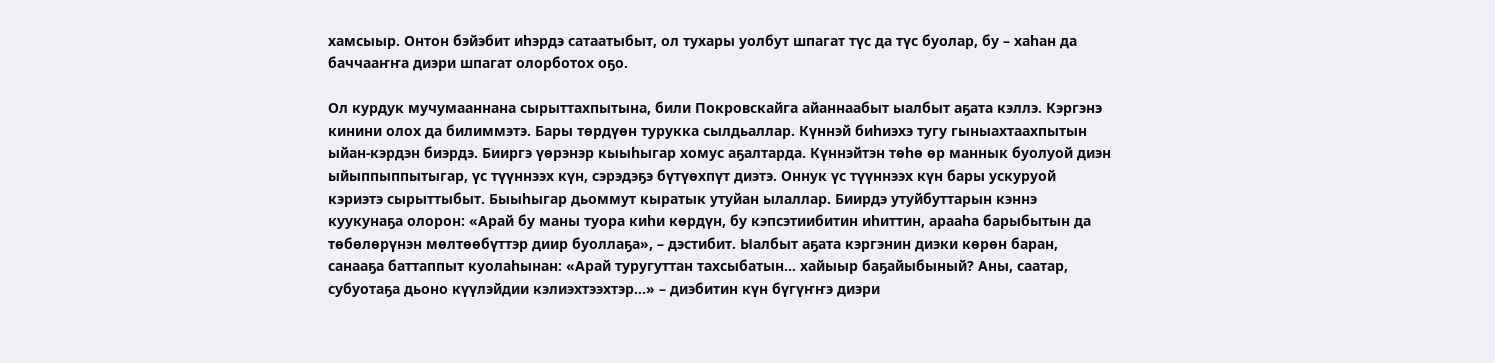хамсыыр. Онтон бэйэбит иһэрдэ сатаатыбыт, ол тухары уолбут шпагат түс да түс буолар, бу – хаһан да баччааҥҥа диэри шпагат олорботох оҕо.

Ол курдук мучумааннана сырыттахпытына, били Покровскайга айаннаабыт ыалбыт аҕата кэллэ. Кэргэнэ кинини олох да билиммэтэ. Бары төрдүөн турукка сылдьаллар. Күннэй биһиэхэ тугу гыныахтаахпытын ыйан-кэрдэн биэрдэ. Бииргэ үөрэнэр кыыһыгар хомус аҕалтарда. Күннэйтэн төһө өр маннык буолуой диэн ыйыппыппытыгар, үс түүннээх күн, сэрэдэҕэ бүтүөхпүт диэтэ. Оннук үс түүннээх күн бары ускуруой кэриэтэ сырыттыбыт. Быыһыгар дьоммут кыратык утуйан ылаллар. Биирдэ утуйбуттарын кэннэ куукунаҕа олорон: «Арай бу маны туора киһи көрдүн, бу кэпсэтиибитин иһиттин, арааһа барыбытын да төбөлөрүнэн мөлтөөбүттэр диир буоллаҕа», – дэстибит. Ыалбыт аҕата кэргэнин диэки көрөн баран, санааҕа баттаппыт куолаһынан: «Арай туругуттан тахсыбатын… хайыыр баҕайыбыный? Аны, саатар, субуотаҕа дьоно күүлэйдии кэлиэхтээхтэр…» – диэбитин күн бүгүҥҥэ диэри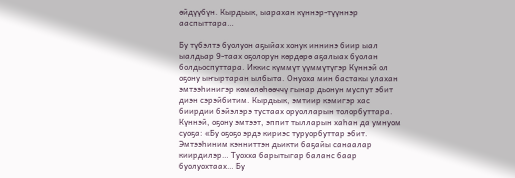өйдүүбүн. Кырдьык, ыарахан күннэр-түүннэр ааспыттара…

Бу түбэлтэ буолуон аҕыйах хонук иннинэ биир ыал ыалдьар 9-таах оҕолорун көрдөрө аҕалыах буолан болдьоспуттара. Иккис күммүт үүммүтүгэр Күннэй ол оҕону ыҥыртаран ылбыта. Онуоха мин бастакы улахан эмтээһинигэр көмөлөһөөччү гынар дьонун муспут эбит диэн сэрэйбитим. Кырдьык, эмтиир кэмигэр хас биирдии бэйэлэрэ тустаах оруолларын толорбуттара. Күннэй, оҕону эмтээт, эппит тылларын хаһан да умнуом суоҕа: «Бу оҕоҕо эрдэ кириэс туруорбуттар эбит. Эмтээһиним кэнниттэн дьикти баҕайы санаалар киирдилэр… Туохха барытыгар баланс баар буолуохтаах… Бу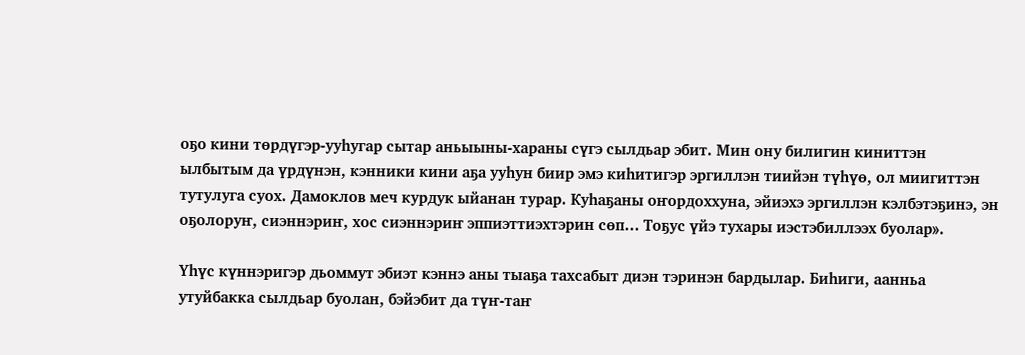оҕо кини төрдүгэр-ууһугар сытар аньыыны-хараны сүгэ сылдьар эбит. Мин ону билигин киниттэн ылбытым да үрдүнэн, кэнники кини аҕа ууһун биир эмэ киһитигэр эргиллэн тиийэн түһүө, ол миигиттэн тутулуга суох. Дамоклов меч курдук ыйанан турар. Куһаҕаны оҥордоххуна, эйиэхэ эргиллэн кэлбэтэҕинэ, эн оҕолоруҥ, сиэннэриҥ, хос сиэннэриҥ эппиэттиэхтэрин сөп… Тоҕус үйэ тухары иэстэбиллээх буолар».

Үһүс күннэригэр дьоммут эбиэт кэннэ аны тыаҕа тахсабыт диэн тэринэн бардылар. Биһиги, аанньа утуйбакка сылдьар буолан, бэйэбит да түҥ-таҥ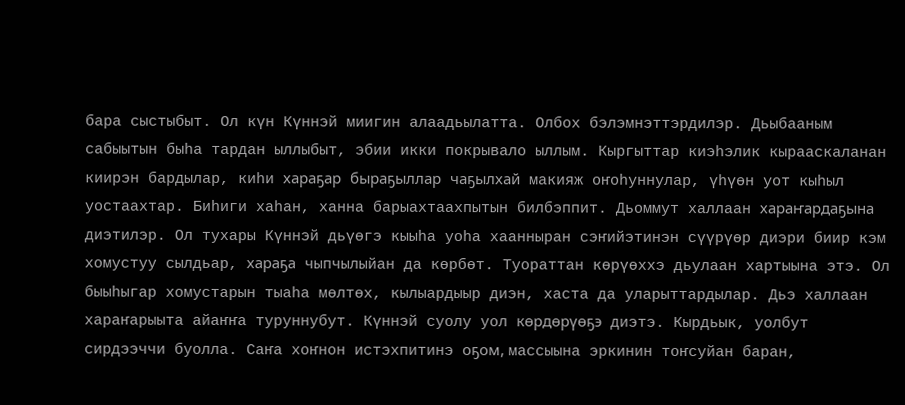бара сыстыбыт. Ол күн Күннэй миигин алаадьылатта. Олбох бэлэмнэттэрдилэр. Дьыбааным сабыытын быһа тардан ыллыбыт, эбии икки покрывало ыллым. Кыргыттар киэһэлик кырааскаланан киирэн бардылар, киһи хараҕар быраҕыллар чаҕылхай макияж оҥоһуннулар, үһүөн уот кыһыл уостаахтар. Биһиги хаһан, ханна барыахтаахпытын билбэппит. Дьоммут халлаан хараҥардаҕына диэтилэр. Ол тухары Күннэй дьүөгэ кыыһа уоһа хаанныран сэҥийэтинэн сүүрүөр диэри биир кэм хомустуу сылдьар, хараҕа чыпчылыйан да көрбөт. Туораттан көрүөххэ дьулаан хартыына этэ. Ол быыһыгар хомустарын тыаһа мөлтөх, кылыардыыр диэн, хаста да уларыттардылар. Дьэ халлаан хараҥарыыта айаҥҥа туруннубут. Күннэй суолу уол көрдөрүөҕэ диэтэ. Кырдьык, уолбут сирдээччи буолла. Саҥа хоҥнон истэхпитинэ оҕом, массыына эркинин тоҥсуйан баран,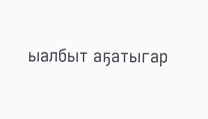ыалбыт аҕатыгар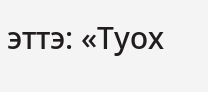эттэ: «Туох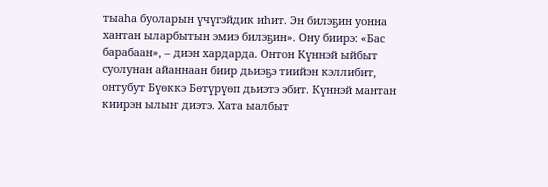тыаһа буоларын үчүгэйдик иһит. Эн билэҕин уонна хантан ыларбытын эмиэ билэҕин». Ону биирэ: «Бас барабаан», – диэн хардарда. Онтон Күннэй ыйбыт суолунан айаннаан биир дьиэҕэ тиийэн кэллибит, онтубут Бүөккэ Бөтүрүөп дьиэтэ эбит. Күннэй мантан киирэн ылыҥ диэтэ. Хата ыалбыт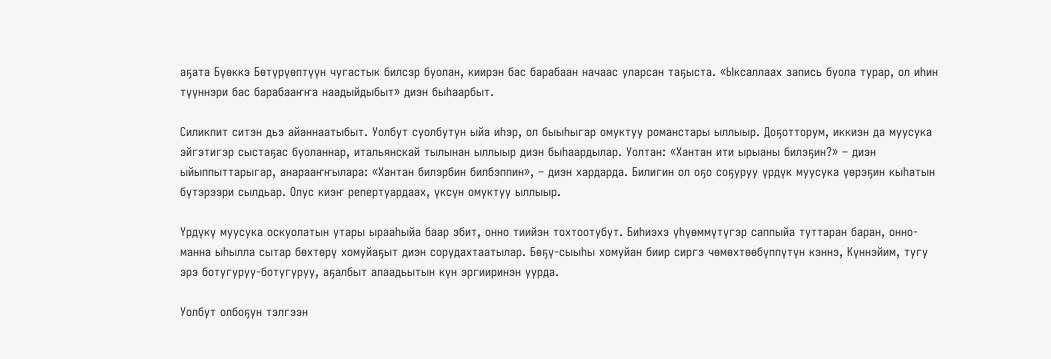аҕата Бүөккэ Бөтүрүөптүүн чугастык билсэр буолан, киирэн бас барабаан начаас уларсан таҕыста. «Ыксаллаах запись буола турар, ол иһин түүннэри бас барабааҥҥа наадыйдыбыт» диэн быһаарбыт.

Силикпит ситэн дьэ айаннаатыбыт. Уолбут суолбутун ыйа иһэр, ол быыһыгар омуктуу романстары ыллыыр. Доҕотторум, иккиэн да муусука эйгэтигэр сыстаҕас буоланнар, итальянскай тылынан ыллыыр диэн быһаардылар. Уолтан: «Хантан ити ырыаны билэҕин?» – диэн ыйыппыттарыгар, анарааҥҥылара: «Хантан билэрбин билбэппин», – диэн хардарда. Билигин ол оҕо соҕуруу үрдүк муусука үөрэҕин кыһатын бүтэрээри сылдьар. Олус киэҥ репертуардаах, үксүн омуктуу ыллыыр.

Үрдүкү муусука оскуолатын утары ырааһыйа баар эбит, онно тиийэн тохтоотубут. Биһиэхэ үһүөммүтүгэр саппыйа туттаран баран, онно-манна ыһылла сытар бөхтөрү хомуйаҕыт диэн сорудахтаатылар. Бөҕү-сыыһы хомуйан биир сиргэ чөмөхтөөбүппүтүн кэннэ, Күннэйим, тугу эрэ ботугуруу-ботугуруу, аҕалбыт алаадьытын күн эргииринэн уурда.

Уолбут олбоҕун тэлгээн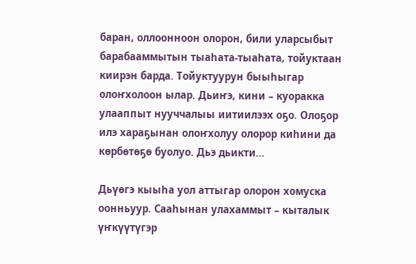баран, оллоонноон олорон, били уларсыбыт барабааммытын тыаһата-тыаһата, тойуктаан киирэн барда. Тойуктуурун быыһыгар олоҥхолоон ылар. Дьиҥэ, кини – куоракка улааппыт нууччалыы иитиилээх оҕо. Олоҕор илэ хараҕынан олоҥхолуу олорор киһини да көрбөтөҕө буолуо. Дьэ дьикти…

Дьүөгэ кыыһа уол аттыгар олорон хомуска оонньуур. Сааһынан улахаммыт – кыталык үҥкүүтүгэр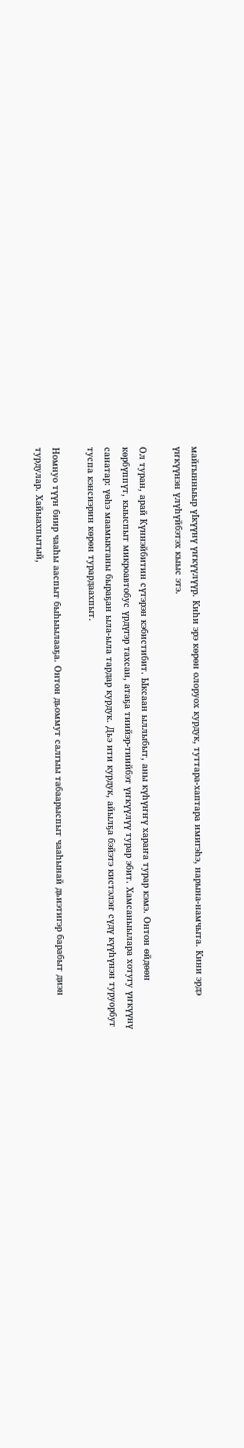майгынныыр үІкүүнү үҥкүүлүүр. Киһи эрэ көрөн олоруох курдук, туттара-хаптара имигэһэ, нарына-намчыта. Кини эрдэ үҥкүүнэн үлүһүйбэтэх кыыс этэ.

Ол туран, арай Күннэйбитин сүтэрэн кэбистибит. Ыксаан ыллыбыт, аны күһүҥҥү хараҥа турар кэмэ. Онтон өйдөөн көрбүппүт, кыыспыт микроавтобус үрдүгэр тахсан, атаҕа тиийэр-тиийбэт үҥкүүлүү турар эбит. Хамсаныылара хотугу үҥкүүнү санатар: үөһэ маамыктаны быраҕан ыла-ыла тардар курдук. Дьэ ити курдук, айылҕа бэйэтэ кистэлэҥ сүдү күүһүнэн туруорбут туспа кэнсиэрин көрөн турардаахпыт.

Номнуо түүн биир чааһы ааспыт быһыылааҕа. Онтон дьоммут салгыы табаарыспыт чааһынай дьиэтигэр барабыт диэн турдулар. Хайыахпытый,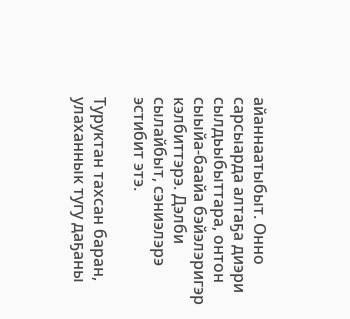айаннаатыбыт. Онно сарсыарда алтаҕа диэри сылдьыбыттара, онтон сыыйа-баайа бэйэлэригэр кэлбиттэрэ. Дэлби сылайбыт, сэниэлэрэ эстибит этэ.

Туруктан тахсан баран, улаханнык тугу даҕаны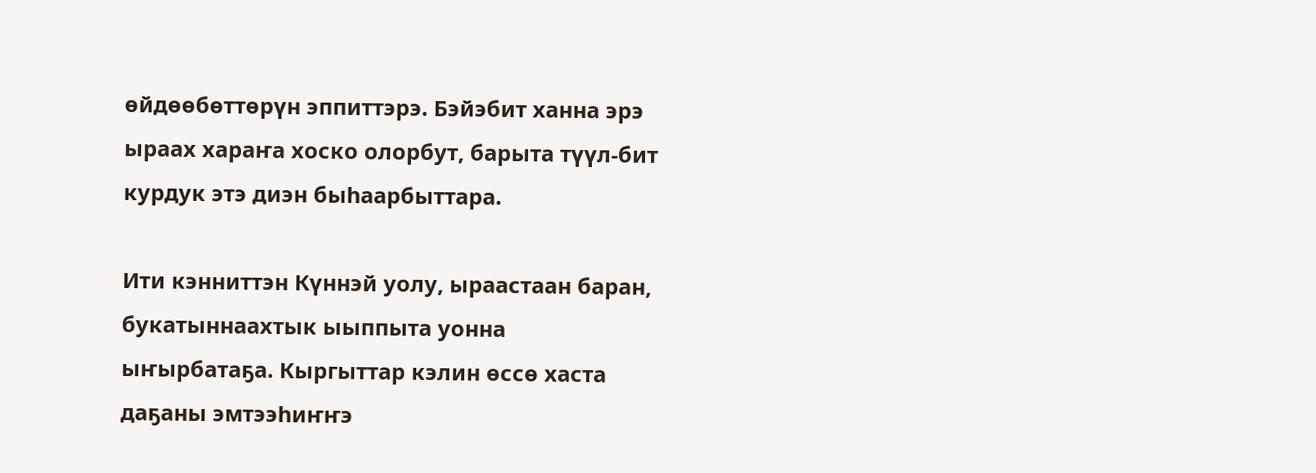өйдөөбөттөрүн эппиттэрэ. Бэйэбит ханна эрэ ыраах хараҥа хоско олорбут, барыта түүл-бит курдук этэ диэн быһаарбыттара.

Ити кэнниттэн Күннэй уолу, ыраастаан баран, букатыннаахтык ыыппыта уонна ыҥырбатаҕа. Кыргыттар кэлин өссө хаста даҕаны эмтээһиҥҥэ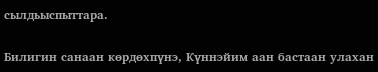сылдьыспыттара.

Билигин санаан көрдөхпүнэ, Күннэйим аан бастаан улахан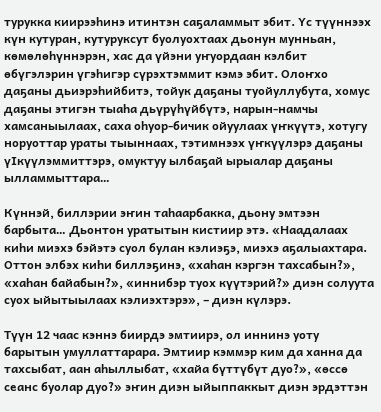турукка киирээһинэ итинтэн саҕаламмыт эбит. Үс түүннээх күн кутуран, кутуруксут буолуохтаах дьонун мунньан, көмөлөһүннэрэн, хас да үйэни уҥуордаан кэлбит өбүгэлэрин үгэһигэр сүрэхтэммит кэмэ эбит. Олоҥхо даҕаны дьиэрэһийбитэ, тойук даҕаны туойуллубута, хомус даҕаны этигэн тыаһа дьүрүһүйбүтэ, нарын-намчы хамсаныылаах, саха оһуор-бичик ойуулаах үҥкүүтэ, хотугу норуоттар ураты тыыннаах, тэтимнээх үҥкүүлэрэ даҕаны үІкүүлэммиттэрэ, омуктуу ылбаҕай ырыалар даҕаны ылламмыттара…

Күннэй, биллэрии эҥин таһаарбакка, дьону эмтээн барбыта… Дьонтон уратытын кистиир этэ. «Наадалаах киһи миэхэ бэйэтэ суол булан кэлиэҕэ, миэхэ аҕалыахтара. Оттон элбэх киһи биллэҕинэ, «хаһан кэргэн тахсабын?», «хаһан байабын?», «иннибэр туох күүтэрий?» диэн солуута суох ыйытыылаах кэлиэхтэрэ», – диэн күлэрэ.

Түүн 12 чаас кэннэ биирдэ эмтиирэ, ол иннинэ уоту барытын умуллаттарара. Эмтиир кэммэр ким да ханна да тахсыбат, аан аһыллыбат, «хайа бүттүбүт дуо?», «өссө сеанс буолар дуо?» эҥин диэн ыйыппаккыт диэн эрдэттэн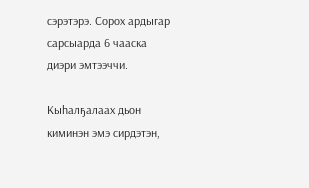сэрэтэрэ. Сорох ардыгар сарсыарда 6 чааска диэри эмтээччи.

Кыһалҕалаах дьон киминэн эмэ сирдэтэн,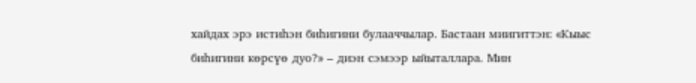хайдах эрэ истиһэн биһигини булааччылар. Бастаан миигиттэн: «Кыыс биһигини көрсүө дуо?» – диэн сэмээр ыйыталлара. Мин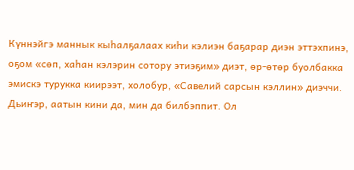Күннэйгэ маннык кыһалҕалаах киһи кэлиэн баҕарар диэн эттэхпинэ, оҕом «сөп, хаһан кэлэрин сотору этиэҕим» диэт, өр-өтөр буолбакка эмискэ турукка киирээт, холобур, «Савелий сарсын кэллин» диэччи. Дьиҥэр, аатын кини да, мин да билбэппит. Ол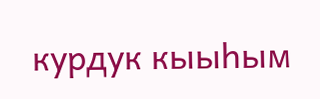курдук кыыһым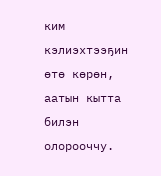ким кэлиэхтээҕин өтө көрөн, аатын кытта билэн олорооччу.